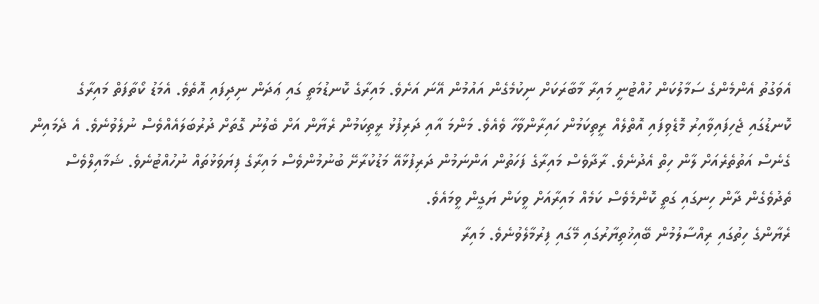އެވަގުތު އެންމެންގެ ސަމާލުކަން ހުއްޓުނީ މައިރާ މާބާރަކަށް ނިކުމެގެން އައުމުން އޭނަ އަށެވެ. މައިރާގެ ކޮނޑުމަތީ ގައި ޢަދަން ނިދިފައި އޮތެވެ. އެމަޑު ކޯތާފަތް މައިރާގެ ކޮނޑުގައި ޖެހިފައިވާއިރު މޮޑެވިފައި އޮތްލެއް ރީތިކަމުން ހައިރާންވާހާ ވެއެވެ. މަންމަ އާއި ދަރިފުޅު ރީތިކަމުން ރެޔާން އަށް ބެލުނު ގޮތަށް ދުރުބަލައެއްވެސް ނުލެވުނެވެ. އެ ދެމައިން ގެނެސް އަތުތެރެއަށް ލާން ހިތް އެދުނެވެ. ރާދާވެސް މައިރާގެ ފަހަތުން އަންނަމުން ދަރިފުޅާއޭ މަޑުކުރާށޭ ބުނުމުންވެސް މައިރާގެ ފިޔަވަޅުތައް ނުހުއްޓުނެވެ. ޝަމާއިލްވެސް ތެދުވެގެން ދާން ހިނގައި ގަތީ ކޮންމެވެސް ކަމެއް މައިރާއަށް ވީކަން ޔަގީން ވީމައެވެ.
ރެޔާންގެ ހިތުގައި ރިއްސާލުމުން ބޭއިޚުތިޔާރުގައި މޭގައި ފިރުމާލެވުނެވެ. މައިރާ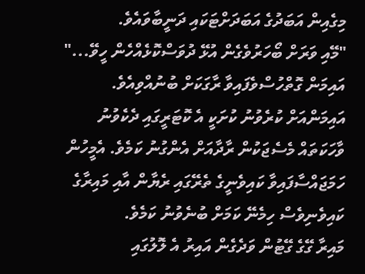މިގެއިން އަބަދުގެ އަބަދަށްޓަކައި ދަނީބާވައެވެ.
"މޭއި ވަރަށް ބޯހަރުވެގެން އުޅޭ ދުވަސްކޮޅެއްހެން ހީވޭ..." އައިމަން ގޮތްހުސްވެފައިވާ ރާގަކަށް ބުނުއްވިއެވެ. އައިމަންއަށް ކުރެވުނު ކުށަކީ އެ ކޮޓަރީގައި ދެކެވުނު ވާހަކަތައް މެސެޖަކުން ރާދާއަށް އެންގުނު ކަމެވެ. އެމީހުން ހަމަޖައްސާފައިވާ ކައިވެނީގެ ތެރޭގައި ރެޔާން އާއި މައިރާގެ ކައިވެނިވެސް ހިމެނޭ ކަމަށް ބުނެވުނު ކަމެވެ.
މައިރާ ގޭގެ ގޭޓުން ވަދެގެން އައިރު އެ ލޮލުގައި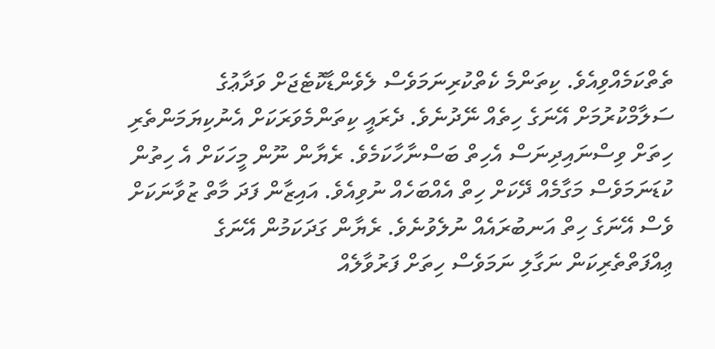ތެތްކަމެއްވިއެވެ. ކިތަންމެ ކެތްކުރިނަމަވެސް ލެވެންޑާކޮޓެޖަށް ވަދާޢުގެ ސަލާމްކުރުމަށް އޭނަގެ ހިތެއް ނޭދުނެވެ. ދެރައީ ކިތަންމެވަރަކަށް އެނުކިޔަމަންތެރި ހިތަށް ވިސްނައިދިނަސް އެހިތް ބަސްނާހާކަމެވެ. ރެޔާން ނޫން މީހަކަށް އެ ހިތުން ކުޑަނަމަވެސް މަގާމެއް ދޭކަށް ހިތް އެއްބަހެއް ނުވިއެވެ. އައިޒާން ފަދަ މާތް ޒުވާނަކަށް ވެސް އޭނަގެ ހިތް އަނބުރައެއް ނުލެވުނެވެ. ރެޔާން ގަދަކަމުން އޭނަގެ ޢިއްފަތްތެރިކަން ނަގާލި ނަމަވެސް ހިތަށް ފަރުވާލެއް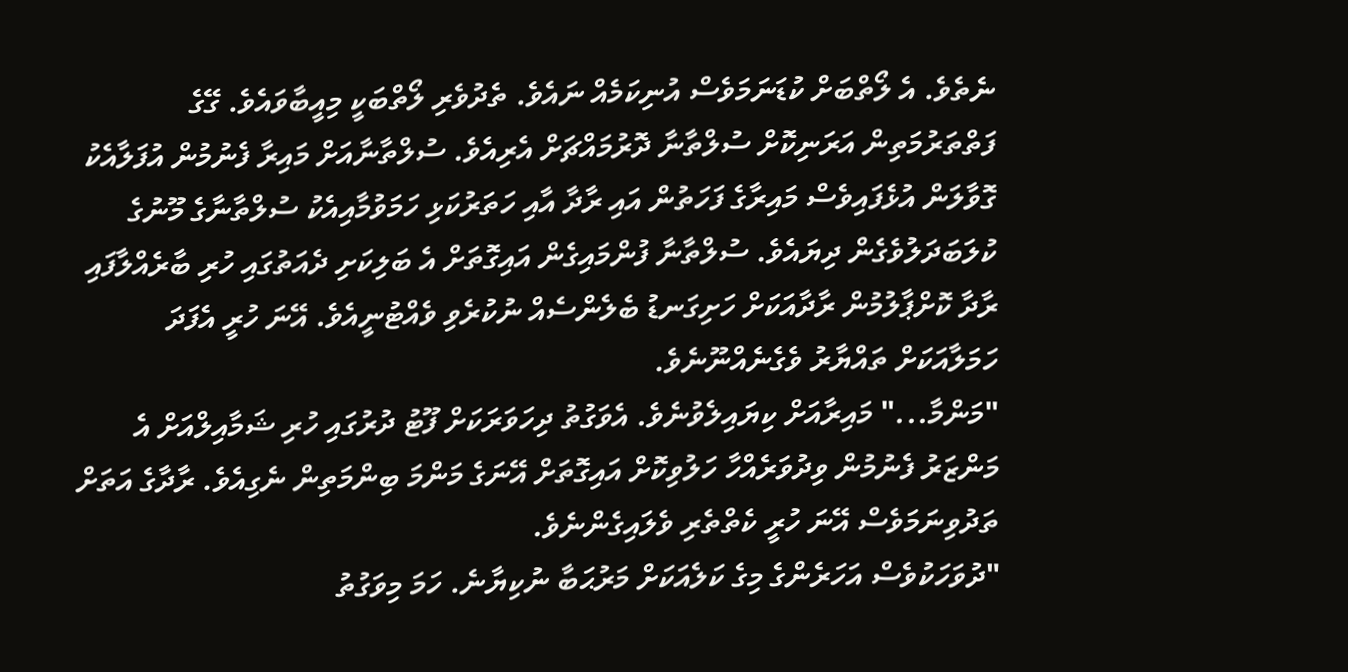ނެތެވެ. އެ ލޯތްބަށް ކުޑަނަމަވެސް އުނިކަމެއް ނައެވެ. ތެދުވެރި ލޯތްބަކީ މިއީބާވައެވެ. ގޭގެ ފަތްތަރުމަތިން އަރަނިކޮށް ސުލްތާނާ ދޮރުމައްޗަށް އެރިއެވެ. ސުލްތާނާއަށް މައިރާ ފެނުމުން އުފަލާއެކު ގޮވާލަން އުޅެފައިވެސް މައިރާގެ ފަހަތުން އައި ރާދާ އާއި ހަތަރުކަޅި ހަމަވުމާއިއެކު ސުލްތާނާގެ މޫނުގެ ކުލަބަދަލުވެގެން ދިޔައެވެ. ސުލްތާނާ ފުންމައިގެން އައިގޮތަށް އެ ބަލިކަށި ދެއަތުގައި ހުރި ބާރެއްލާފައި ރާދާ ކޮށްޕާލުމުން ރާދާއަކަށް ހަށިގަނޑު ބެލެންސެއް ނުކުރެވި ވެއްޓުނީއެވެ. އޭނަ ހުރީ އެފަދަ ހަމަލާއަކަށް ތައްޔާރު ވެގެނެއްނޫނެވެ.
"މަންމާ..." މައިރާއަށް ކިޔައިލެވުނެވެ. އެވަގުތު ދިހަވަރަކަށް ފޫޓު ދުރުގައި ހުރި ޝަމާއިލްއަށް އެ މަންޒަރު ފެނުމުން ވިދުވަރެއްހާ ހަލުވިކޮށް އައިގޮތަށް އޭނަގެ މަންމަ ބިންމަތިން ނެގިއެވެ. ރާދާގެ އަތަށް ތަދުވިނަމަވެސް އޭނަ ހުރީ ކެތްތެރި ވެލައިގެންނެވެ.
"ދުވަހަކުވެސް އަހަރެންގެ މިގެ ކަލެއަކަށް މަރުޙަބާ ނުކިޔާނެ. ހަމަ މިވަގުތު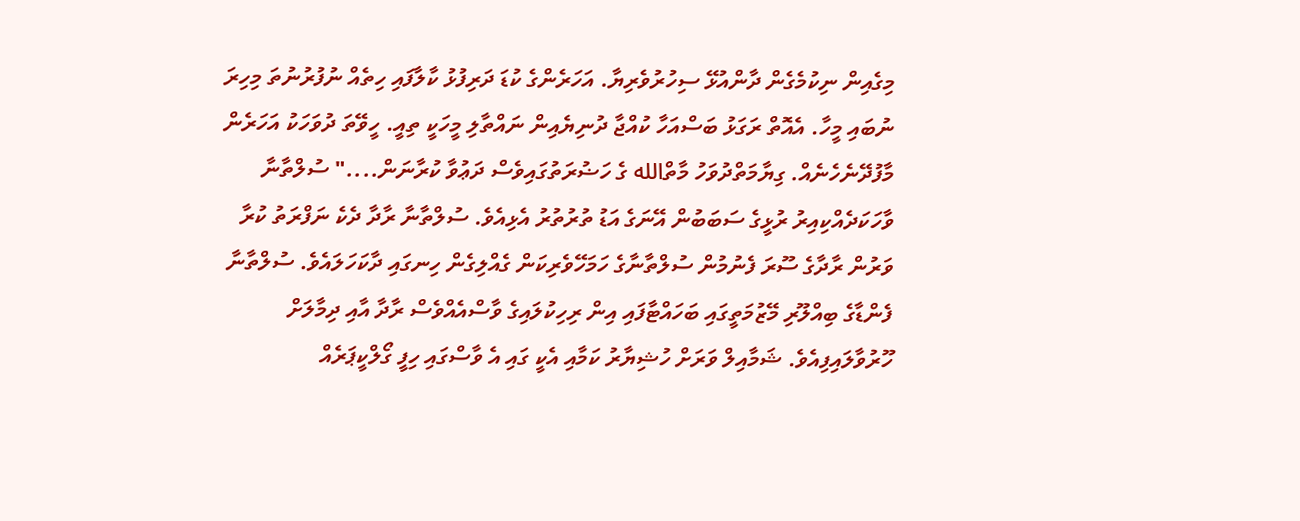މިގެއިން ނިކުމެގެން ދާންއުޅޭ ސިހުރުވެރިޔާ. އަހަރެންގެ ކުޑަ ދަރިފުޅު ކާލާފައި ހިތެއް ނުފުރުނުތަ މިހިރަ ނުބައި މީހާ. އެއޮތް ރަގަޅު ބަސްއަހާ ކުއްޖާ ދުނިޔެއިން ނައްތާލި މީހަކީ ތިއީ. ހީވޭތަ ދުވަހަކު އަހަރެން މާފުދޭނެހެނެއް. ގިޔާމަތްދުވަހު މާތްالله ގެ ހަޟުރަތުގައިވެސް ދަޢުވާ ކުރާނަން...." ސުލްތާނާ ވާހަކަދެއްކިއިރު ރުޅީގެ ސަބަބުން އޭނަގެ އަޑު ތުރުތުރު އެޅިއެވެ. ސުލްތާނާ ރާދާ ދެކެ ނަފްރަތު ކުރާ ވަރުން ރާދާގެ ސޫރަ ފެނުމުން ސުލްތާނާގެ ހަމަހޭވެރިކަން ގެއްލިގެން ހިނގައި ދާކަހަލައެވެ. ސުލްތާނާ ފެންޑާގެ ބިއްލޫރި މޭޒުމަތީގައި ބަހައްޓާފައި އިން ރިހިކުލައިގެ ވާސްއެއްވެސް ރާދާ އާއި ދިމާލަށް ހޫރުވާލައިފިއެވެ. ޝަމާއިލް ވަރަށް ހުޝިޔާރު ކަމާއި އެކީ ގައި އެ ވާސްގައި ހިފީ ގޯލްކީޕަރެއް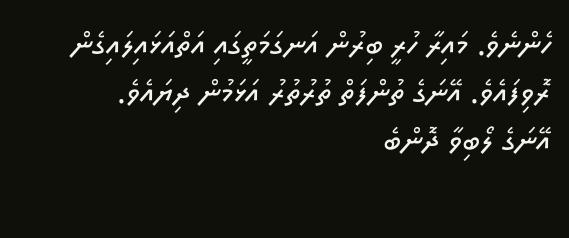ހެންނެވެ. މައިރާ ހުރީ ބިރުން އަނގަމަތީގައި އަތްއަޅައިލައިގެން ރޮވިފައެވެ. އޭނަގެ ތުންފަތް ތުރުތުރު އަޅަމުން ދިޔައެވެ. އޭނަގެ ލޯބިވާ ދޮންބެ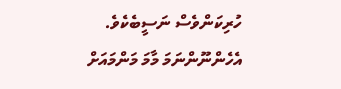ހުރިކަންވެސް ނަސީބެކެވެ. އެހެންނޫންނަމަ މާމަ މަންމައަށް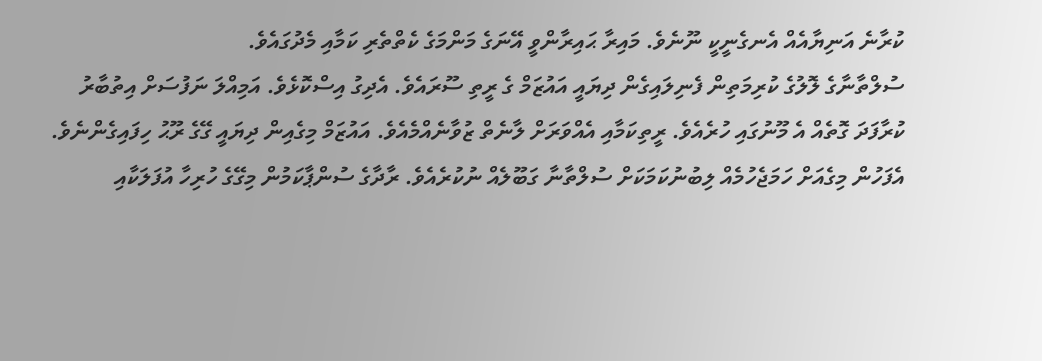ކުރާނެ އަނިޔާއެއް އެނގެނީކީ ނޫނެވެ. މައިރާ ޙައިރާންވީ އޭނަގެ މަންމަގެ ކެތްތެރި ކަމާއި މެދުގައެވެ.
ސުލްތާނާގެ ލޮލުގެ ކުރިމަތިން ފެނިލައިގެން ދިޔައީ އައުޒަމް ގެ ރީތި ސޫރައެވެ. އެދިގު އިސްކޮޅެވެ. އަމިއްލަ ނަފުސަށް އިތުބާރު ކުރާފަދަ ގޮތެއް އެ މޫނުގައި ހުރެއެވެ. ރީތިކަމާއި އެއްވަރަށް ލާނެތް ޒުވާނެއްމެއެވެ. އައުޒަމް މިގެއިން ދިޔައީ ގޭގެ ރޫޙު ހިފައިގެންނެވެ. އެފަހުން މިގެއަށް ހަމަޖެހުމެއް ލިބުނުކަމަކަށް ސުލްތާނާ ގަބޫލެއް ނުކުރެއެވެ. ރާދާގެ ސުންޕާކަމުން މިގޭގެ ހުރިހާ އުފަލަކާއި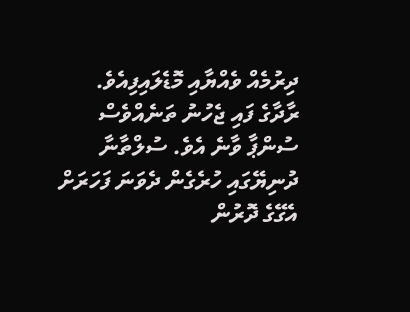ދިރުމެއް ވެއްޔާއި މޮޑެލައިފިއެވެ. ރާދާގެ ފައި ޖެހުނު ތަނެއްވެސް ސުންޕާ ވާނެ އެވެ. ސުލްތާނާ ދުނިޔޭގައި ހުރެގެން ދެވަނަ ފަހަރަށް އެގޭގެ ދޮރުން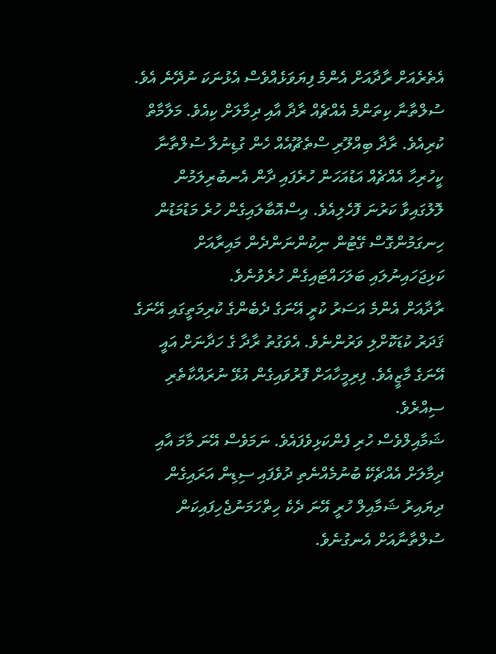އެތެރެއަށް ރާދާއަށް އެންމެ ފިޔަވަޅެއްވެސް އެޅުނަކަ ނުދޭނެ އެވެ. ސުލްތާނާ ކިތަންމެ އެއްޗެއް ރާދާ އާއި ދިމާލަށް ކިއެވެ. މަލާމާތް ކުރިއެވެ. ރާދާ ބިއްލޫރި ސްތެޗޫއެއް ހެން ގުޑިނުލާ ސުލްތާނާ ކީހުރިހާ އެއްޗެއް އަޑުއަހަން ހުރެފައި ދާން އެނބުރިލަމުން ލޮލުގައިވާ ކަރުނަ ފޮހެލިއެވެ. އިސްއޮބާލައިގެން ހުރެ މަޑުމަޑުން ހިނގަމުންގޮސް ގޭޓުން ނިކުންނަންދެން މައިރާއަށް ކަޅިޖަހައިނުލައި ބަލަހައްޓައިގެން ހުރެވުނެވެ.
ރާދާއަށް އެންމެ އަސަރު ކުރީ އޭނަގެ ދެބެންގެ ކުރިމަތީގައި އޭނަގެ ޤަދަރު ކުޑަކޮށްލި ވަރުންނެވެ. އެވަގުތު ރާދާ ގެ ހަދާނަށް އައީ އޭނަގެ މާޒީއެވެ. ފިރިމީހާއަށް ފޮރުވައިގެން އުޅޭ ނުރައްކާތެރި ސިއްރެވެ.
ޝަމާއިލްވެސް ހުރި ފެންކަޅިވެފައެވެ. ނަމަވެސް އޭނަ މާމަ އާއި ދިމާލަށް އެއްޗެކޭ ބުނުމެއްނެތި ދުވެފައި ސިޑިން އަރައިގެން ދިޔައިރު ޝަމާއިލް ހުރީ އޭނަ ދެކެ ހިތްހަމަނުޖެހިފައިކަން ސުލްތާނާއަށް އެނގުނެވެ.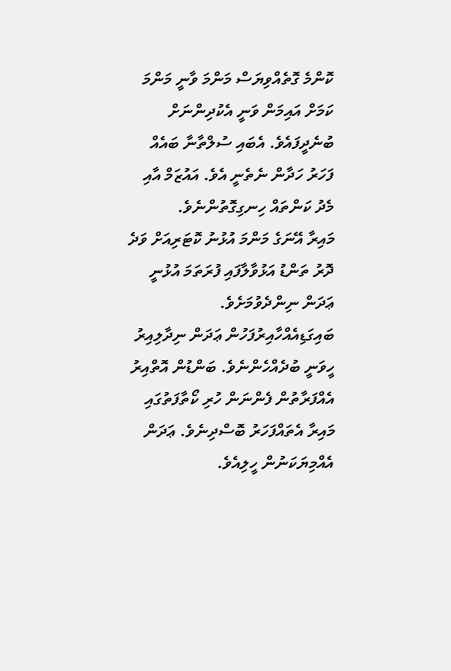ކޮންމެ ގޮތެއްވިޔަސް މަންމަ ވާނީ މަންމަ ކަމަށް އައިމަން ވަނީ އެކުދިންނަށް ބުނެދީފައެވެ. އެބައި ސުލްތާނާ ބައެއް ފަހަރު ހަދާން ނެތެނީ އެވެ. އައުޒަމް އާއި މެދު ކަންތައް ހިނގިގޮތުންނެވެ.
މައިރާ އޭނަގެ މަންމަ އުޅުނު ކޮޓަރިއަށް ވަދެ ދޮރު ތަންޑު އަޅުވާލާފައި ފުރަތަމަ އުޅުނީ ޢަދަން ނިންދެވުމަށެވެ. ބައިގަޑިއެއްހާއިރުފަހުން ޢަދަން ނިދާލިއިރު ހީވަނީ ބުދެއްހެންނެވެ. ބަންޑުން އޮތްއިރު އެއްފަރާތުން ފެންނަން ހުރި ކޯތާފަތުގައި މައިރާ އެތައްފަހަރު ބޮސްދިނެވެ. ޢަދަން އެއްމިޔަކަނުން ހީލިއެވެ.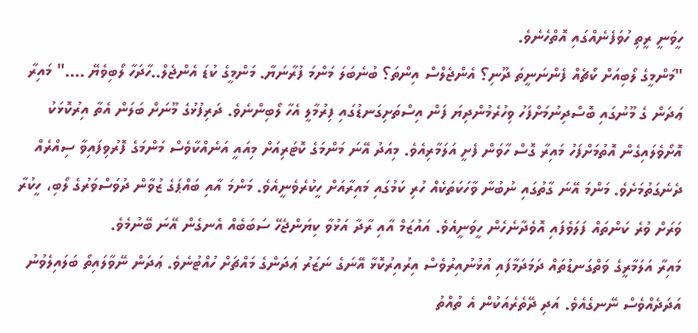ހީވަނީ ރީތި ހުވަފެނެއްގައި އޮތްހެނެވެ.
"މަންމީގެ ލޯބިއަށް ކޯޗެއް ފެންނަނީތަ ދޫނި؟ އެންޖެލްސް އިންތަ؟ ބުނެބަލަ މަންމަ ފުރާނަޔާ. މަންމީގެ ކުޑަ އެންޖެލް..ހާދަހާ ލޯބިވެޔޭ ...." މައިރާ ޢަދަން ގެ މޫނުގައި ބޮސްދިނުމަށްފަހު ވިހުރެމުންދިޔަ ފަން އިސްތަށިގަނޑުގައި ފިރުމާލީ އެހާ ލޯބިންނެވެ. ދަރިފުޅުގެ މޫނަށް ބަލަން އެތާ އިރުކޮޅަކު އޮށޯވެލައިގެން އޮތުމަށްފަހު މައިރާ ގޮސް ހާވަން ފެށީ އަލަމާރިއެވެ. މިއަދު އޭނަ މަންމަގެ ކޮޓަރިއަށް މިއައީ އަނެއްކާވެސް މަންމަގެ ފޮރުވިފައިވާ ސިއްރެއް ދެނެގަތުމަށެވެ. މަންމަ އޭނަ ގާތުގައި ނުބުނާ ވާހަކަތަކެއް ހުރި ކަމުގައި މައިރާއަށް ހީކުރެވެނީއެވެ. މަންމަ އާއި ބައްޕަގެ ޒުވާން ދުވަސްވަރުގެ ލޯބި، ހީކުރާ ވަރަށް ވުރެ ކަންތައް ފަލަވެފައި އޮވެދާނެހެން ހީވަނީއެވެ. އައުޒަމް އާއި ރާދާ އަޅުވާ ކިޔަންޖެހޭ ސަބަބެއް އެނގެން އޭނަ ބޭނުމެވެ.
މައިރާ އަލަމާރީގެ ވަތްގަނޑުތައް ދަމަދަމާފައި އުޅުނުއިރުވެސް އިރުއިރުކޮޅާ އޭނަގެ ނަޒަރު ޢަދަންގެ މައްޗަށް ހުއްޓުނެވެ. ޢަދަން ނޭވާލައިތޯ ބަލައިލެވުނު އަދަދެއްވެސް ނޭނގެއެވެ. އަދި ދޭތެރެއަކުން އެ ތުއްތު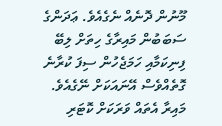މޫނުން ދޮނެއް ނެގެއެވެ. ޢަދަންގެ ސަބަބުން މައިރާގެ ހިތަށް ލިބޭ ފިނިކަމާއި ހަމަޖެހުން ސިފަ ކުރާނެ ގޮތެއްވެސް އޭނައަކަށް ނޭގެއެވެ. މައިރާ އެތައް ވަރަކަށް ކޮޓަރި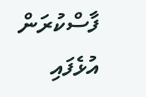ފާސްކުރަން އުޅެފައި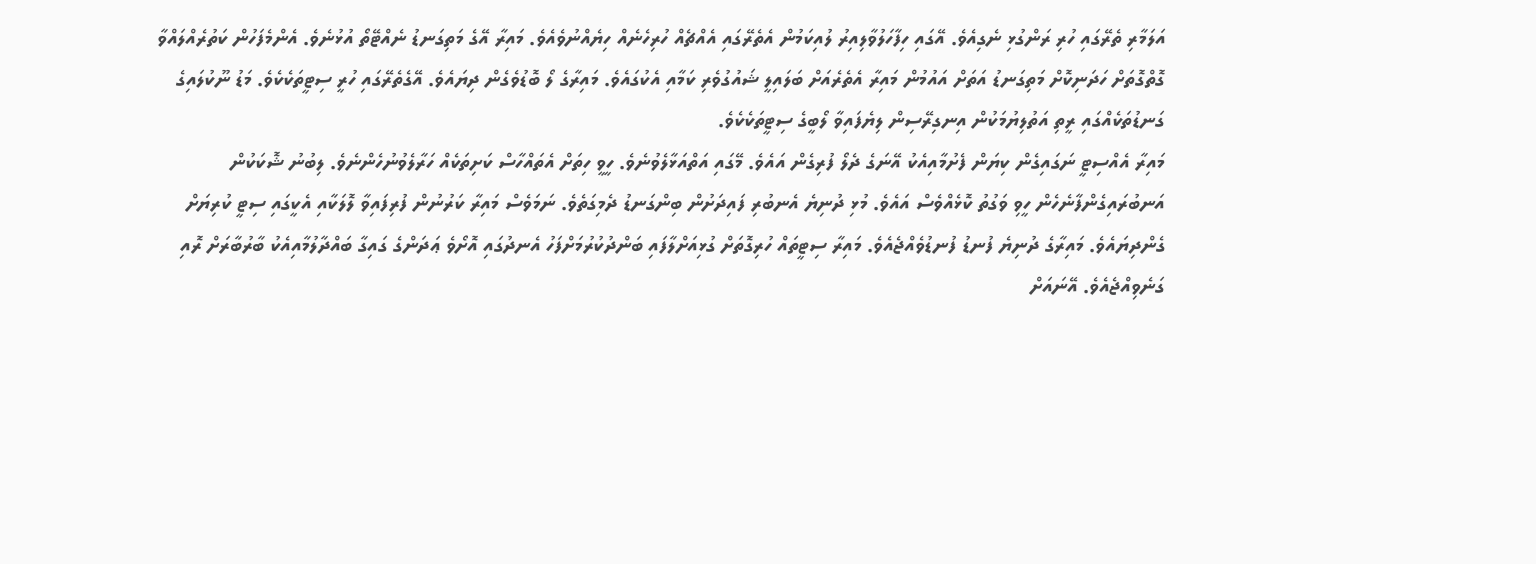އަލަމާރި ތެރޭގައި ހުރި ރަންގުޅި ނެގިއެވެ. އޭގައި ހިފާހަލުވާލިއިރު ލުއިކަމުން އެތެރޭގައި އެއްޗެއް ހުރިހެނެއް ހިޔެއްނުވެއެވެ. މައިރާ އޭގެ މަތިގަނޑު ނެއްޓޭތޯ އުޅުނެވެ. އެންމެފަހުން ކަތުރެއްލައްވާ ގޮތްގޮތަށް ހަދަނިކޮށް މަތިގަނޑު އަތަށް އައުމުން މައިރާ އެތެރެއަށް ބަލައިލީ ޝައުގުވެރި ކަމާއި އެކުގައެވެ. މައިރާގެ ލޯ ބޮޑުވެގެން ދިޔައެވެ. އޭގެތެރޭގައި ހުރީ ސިޓީތަކެކެވެ. މަޑު ނޫކުލައިގެ ގަނޑުތަކެއްގައި ރީތި އަތުލިޔުމަކުން އިނގިރޭސިން ލިޔެފައިވާ ލޯބީގެ ސިޓީތަކެކެވެ.
މައިރާ އެއްސިޓީ ނަގައިގެން ކިޔަން ފެށުމާއިއެކު އޭނަގެ ދެލޯ ފުރިގެން އައެވެ. މޭގައި އަތްއަޅާލެވުނެވެ. ހީވީ ހިތަށް އެތައްހާސް ކަށިތަކެއް ހަރާލެވުނުހެންނެވެ. ލިބުނު ޝޮކަކުން އަނބުރައިގެންފާނެހެން ހީވި ވަގުތު ކޮޅެއްވެސް އައެވެ. މުޅި ދުނިޔެ އެނބުރި ފައިދަށުން ބިންގަނޑު ދެމިގަތެވެ. ނަމަވެސް މައިރާ ކަރުނުން ފުރިފައިވާ ލޮލަކާއި އެކީގައި ސިޓީ ކުރިޔަށް ގެންދިޔައެވެ. މައިރާގެ ދުނިޔެ ފުނޑު ފުނޑުވެއްޖެއެވެ. މައިރާ ސިޓީތައް ހުރިގޮތަށް ގުޅިއަށްލާފައި ބަންދުކުރުމަށްފަހު އެނދުގައި އޮށޯވެ ޢަދަންގެ ގައިގާ ބައްދާލުމާއިއެކު ބާރުބާރަށް ރޮއި ގަނެވިއްޖެއެވެ. އޭނައަށް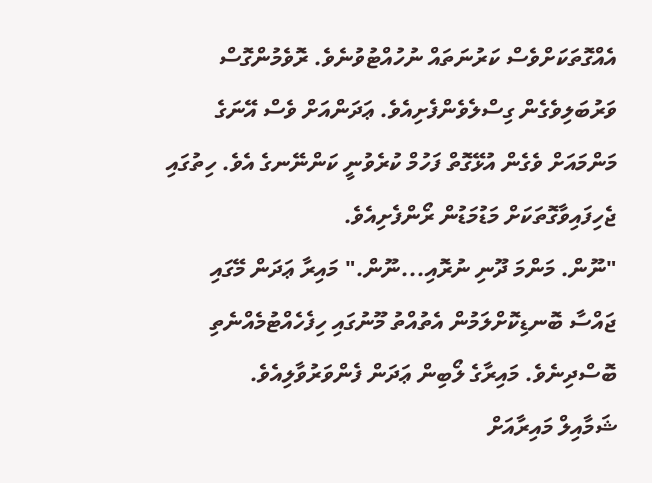އެއްގޮތަކަށްވެސް ކަރުނަތައް ނުހުއްޓުވުނެވެ. ރޮވެމުންގޮސް ވަރުބަލިވެގެން ގިސްލެވެންފެށިއެވެ. ޢަދަންއަށް ވެސް އޭނަގެ މަންމައަށް ވެގެން އުޅޭގޮތް ފަހުމް ކުރެވުނީ ކަންނޭނގެ އެވެ. ހިތުގައި ޖެހިފައިވާގޮތަކަށް މަޑުމަޑުން ރޯންފެށިއެވެ.
"ނޫން. މަންމަ ދޫނި ނުރޮއި...ނޫން." މައިރާ ޢަދަން މޭގައި ޖައްސާ ބޮނޑިކޮށްލަމުން އެތުއްތު މޫނުގައި ހިފެހެއްޓުމެއްނެތި ބޮސްދިނެވެ. މައިރާގެ ލޯބިން ޢަދަން ފެންވަރުވާލިއެވެ.
ޝަމާއިލް މައިރާއަށް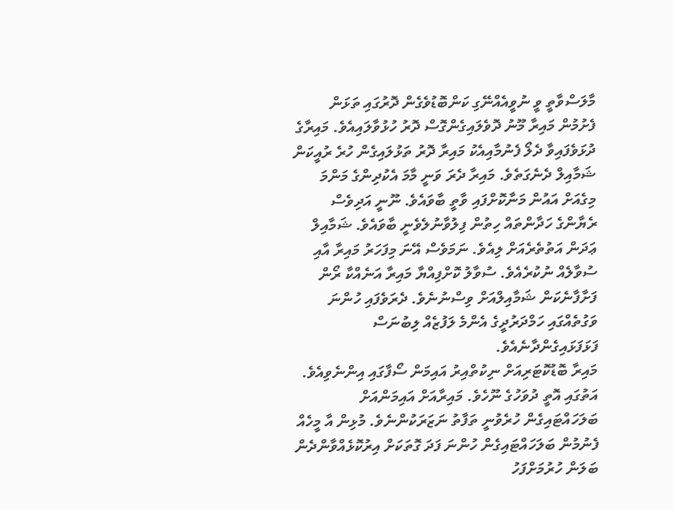މާލަސްވާތީ ވީ ނުވީއެއްނޭގި ކަންބޮޑުވެގެން ދޮރުގައި ތަޅަން ފެށުމުން މައިރާ މޫނު ދޮވެލައިގެންގޮސް ދޮރު ހުޅުވާލައިއެވެ. މައިރާގެ ދުޅަވެފައިވާ ދެލޯ ފެނުމާއިއެކު މައިރާ ދޮރު ތަޅުލައިގެން ހުރެ ރުއީކަން ޝަމާއިލް ދެނެގަތެވެ. މައިރާ ދެރަ ވަނީ މާމަ އެކުދިންގެ މަންމަ މިގެއަށް އައުން މަނާކޮށްފައި ވާތީ ބާވައެވެ. ނޫނީ އަދިވެސް ރެޔާންގެ ހަދާންތައް ހިތުން ފިލުވާނުލެވެނީ ބާވައެވެ. ޝަމާއިލް ޢަދަން އަތުތެރެއަށް ލިއެވެ. ނަމަވެސް އޭނަ މިފަހަރު މައިރާ އާއި ސުވާލެއް ނުކުރެއެވެ. ސުވާލު ކޮށްފިއްޔާ މައިރާ އަނެއްކާ ރޯން ފަށާފާނެކަން ޝަމާއިލްއަށް ވިސްނުނެވެ. ދެރަވެފައި ހުންނަ ވަގުތެއްގައި ހަމްދަރުދީގެ އެންމެ ލަފުޒެއް ލިބުނަސް ފަޅަފަޅައިގެންދާނެއެވެ.
މައިރާ ބޮޑުކޮޓަރިއަށް ނިކުތްއިރު އައިމަން ސޯފާގައި އިންނެވިއެވެ. އަތުގައި އޮތީ ދުވަހުގެ ނޫހެވެ. މައިރާއަށް އައިމަންއަށް ބަލަހައްޓައިގެން ހުރެވުނީ ތަފާތު ނަޒަރަކުންނެވެ. މުޅިން އާ މީހެއް ފެނުމުން ބަލަހައްޓައިގެން ހުންނަ ފަދަ ގޮތަކަށް އިރުކޮޅެއްވާންދެން ބަލަން ހުރުމަށްފަހު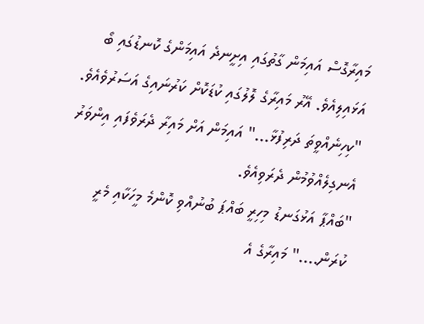މައިރާގޮސް އައިމަން ގާތުގައި އިށީނދެ އައިމަންގެ ކޮނޑުގައި ބޯ އަޅައިލިއެވެ. އޭރު މައިރާގެ ލޮލުގައި ކުޑަކޮށް ކަރުނައިގެ އަސަރުވެއެވެ.
"ކިހިނެއްވީތަ ދަރިފުޅާ..." އައިމަން އަށް މައިރާ ދެރަވެފައި އިންވަރު އެނގިލެއްވުމުން ދެރަވިއެވެ.
"ބައްޕާ އަޅުގަނޑު މިހިރީ ބައްޕަ ބުނުއްވި ކޮންމެ މީހަކާއި މެރީ ކުރަން...." މައިރާގެ އެ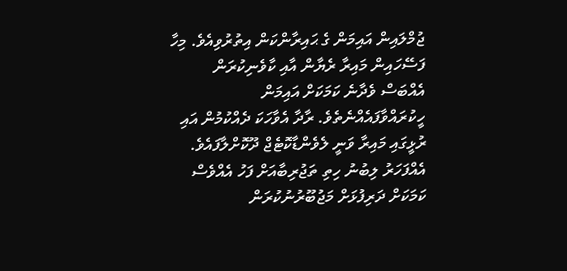ޖުމްލައިން އައިމަން ގެ ޙައިރާންކަން އިތުރުވިއެވެ. މިހާ ފަސޭހައިން މައިރާ ރެޔާން އާއި ކާވެނިކުރަން އެއްބަސް ވެދާނެ ކަމަކަށް އައިމަން ހީކުރައްވާފައެއްނެތެވެ. ރާދާ އެވާހަކަ ދެއްކުމުން އައި ރުޅީގައި މައިރާ ވަނީ ލެވެންޑާކޮޓެޖް ދޫކޮށްލާފައެވެ. އެއްފަހަރު ލިބުނު ހިތި ތަޖުރިބާއަށް ފަހު އެއްވެސް ކަމަކަށް ދަރިފުޅަށް މަޖުބޫރުނުކުރަން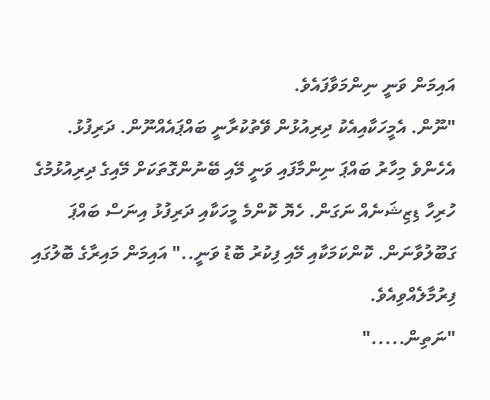އައިމަން ވަނީ ނިންމަވާފައެވެ.
"ނޫން. އެމީހަކާއިއެކު ދިރިއުޅުން ވޭތުކުރާނީ ބައްޕައެއްނޫން. ދަރިފުޅު. އެހެންވެ މިހާރު ބައްޕަ ނިންމާފައި ވަނީ މޭއި ބޭނުންގޮތަކަށް މޭއިގެ ދިރިއުޅުމުގެ ހުރިހާ ޑިޒިޝަނެއް ނަގަން. ހެޔޮ ކޮންމެ މީހަކާއި ދަރިފުޅު އިނަސް ބައްޕަ ގަބޫލުވާނަން. ކޮންކަމަކާއި މޭއި ފިކުރު ބޮޑު ވަނީ.." އައިމަން މައިރާގެ ބޮލުގައި ފިރުމާލެއްވިއެވެ.
"ނަތިން....."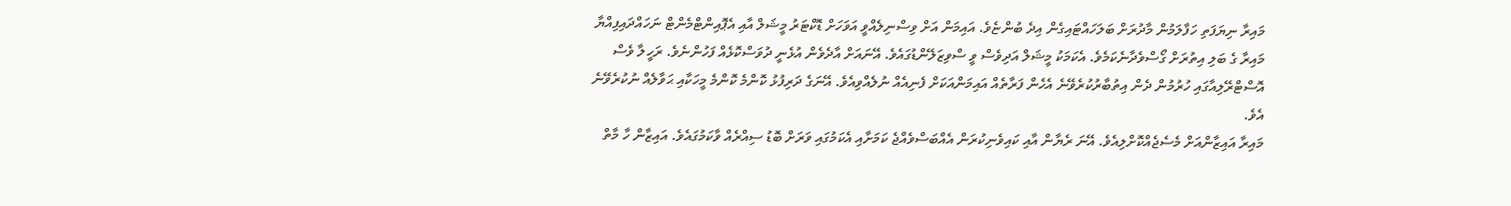މައިރާ ނިޔަފަތި ހަފާލަމުން މާދުރަށް ބަލަހައްޓައިގެން އިދެ ބުންޏެވެ. އައިމަން އަށް ވިސްނިލެއްވީ އަވަހަށް ޑޮކްޓަރު މީޝަލް އާއި އެޕޮއިންޓްމެންޓް ނަހައްދައިފިއްޔާ މައިރާ ގެ ބަލި އިތުރަށް ގޯސްވެދާނެކަމެވެ. އެކަމަކު މީޝަލް އަދިވެސް ވީ ސްވިޒަލޭންޑުގައެވެ. އޭނައަށް އާދެވެން އުޅެނީ ދުވަސްކޮޅެއް ފަހުންނެވެ. ރަހީލާ ވެސް އޮސްޓްރޭލިއާގައި ހުރުމުން ދެން އިތުބާރުކުރެވޭނެ އެހެން ފަރާތެއް އައިމަންއަކަށް ފެނިއެއް ނުލެއްވިއެވެ. އޭނަގެ ދަރިފުޅު ކޮންމެ ކޮންމެ މީހަކާއި ޙަވާލެއް ނުކުރެވޭނެ އެވެ.
މައިރާ އައިޒާންއަށް މެސެޖެއްކޮށްލިއެވެ. އޭނަ ރެޔާން އާއި ކައިވެނިކުރަން އެއްބަސްވެއްޖެ ކަމަށާއި އެކަމުގައި ވަރަށް ބޮޑު ސިއްރެއް ވާކަމުގައެވެ. އައިޒާން ހާ މާތް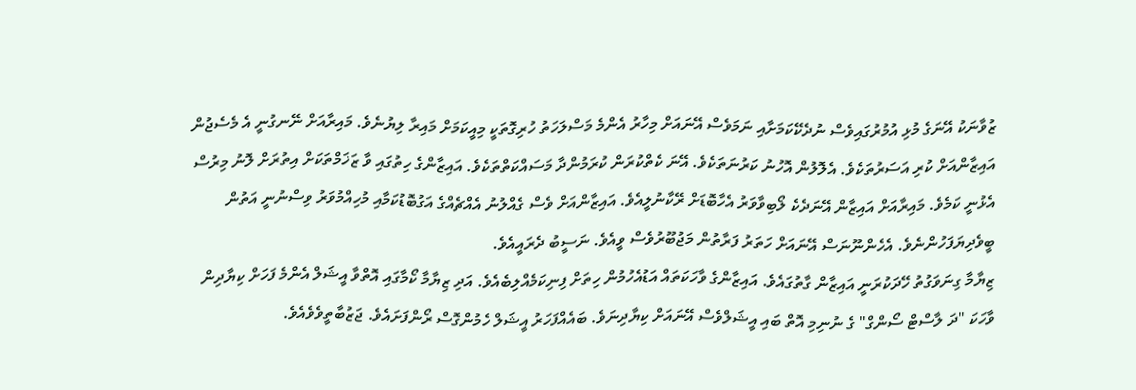ޒުވާނަކު އޭނަގެ މުޅި އުމުރުގައިވެސް ނުދެކޭކަމަށާއި ނަމަވެސް އޭނައަށް މިހާރު އެންމެ މަސްލަހަތު ހުރިގޮތަކީ މިއީކަމަށް މައިރާ ލިޔުނެވެ. މައިރާއަށް ނޭނގުނީ އެ މެސެޖުން އައިޒާންއަށް ކުރި އަސަރުތަކެވެ. އެލޮލުން އޮހުނު ކަރުނަތަކެވެ. އޭނަ ކެތްކުރަން ކުރަމުންދާ މަސައްކަތްތަކެވެ. އައިޒާންގެ ހިތުގައި ވާ ޒަޚަމްތަކަށް އިތުރަށް ލޮނު މިރުސް އެޅުނީ ކަމެވެ. މައިރާއަށް އައިޒާން އޭނަދެކެ ލޯބިވާވަރު އެހާބޮޑަށް ރޭކާނުލީއެވެ. އައިޒާންއަށް ވެސް ގެއްލުނު އެއްޗެއްގެ އަގުބޮޑުކަމާއި މުހިއްމުވަރު ވިސްނުނީ އަތުން ބީވެދިޔަފަހުންނެވެ. އެހެންނޫނަސް އޭނައަށް ހަތަރު ފަރާތުން މަޖުބޫރުވެސް ވީއެވެ. ނަސީބު ދެރައީއެވެ.
ޒިޔާމާ ގިނަވަގުތު ހޭދަކުރަނީ އައިޒާން ގާތުގައެވެ. އައިޒާންގެ ވާހަކަތައް އަޑުއެހުމުން ހިތަށް ފިނިކަމެއްލިބެއެވެ. އަދި ޒިޔާމާ ކޯމާގައި އޮތްވާ އީޝަލް އެންމެ ފަހަށް ކިޔާދިން ވާހަކަ "ދަ ލާސްޓް ސޯންގް" ގެ ނުނިމި އޮތް ބައި އީޝަލްވެސް އޭނައަށް ކިޔާދިނަވެ. ބައެއްފަހަރު އީޝަލް ހެމުންގޮސް ރޯންފަށައެވެ. ޖަޒުބާތީވެވެއެވެ.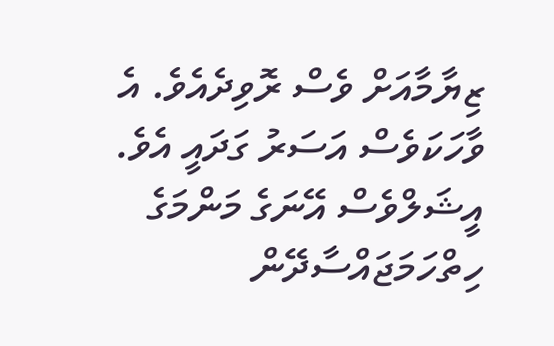ޒިޔާމާއަށް ވެސް ރޮވިދެއެވެ. އެ ވާހަކަވެސް އަސަރު ގަދައީ އެވެ. އީޝަލްވެސް އޭނަގެ މަންމަގެ ހިތްހަމަޖައްސާދޭން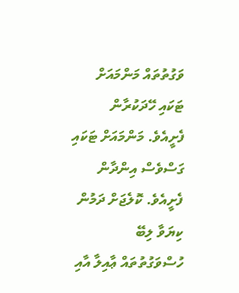ވަގުތުތައް މަންމައަށް ޓަކައި ހޭދަކުރާން ފެށީއެވެ. މަންމައަށް ޓަކައި ގަސްވެސް އިންދާން ފެށީއެވެ. ކޮލެޖަށް ދަމުން ކިޔަވާ ލިބޭ ހުސްވަގުތުތައް ޢާއިލާ އާއި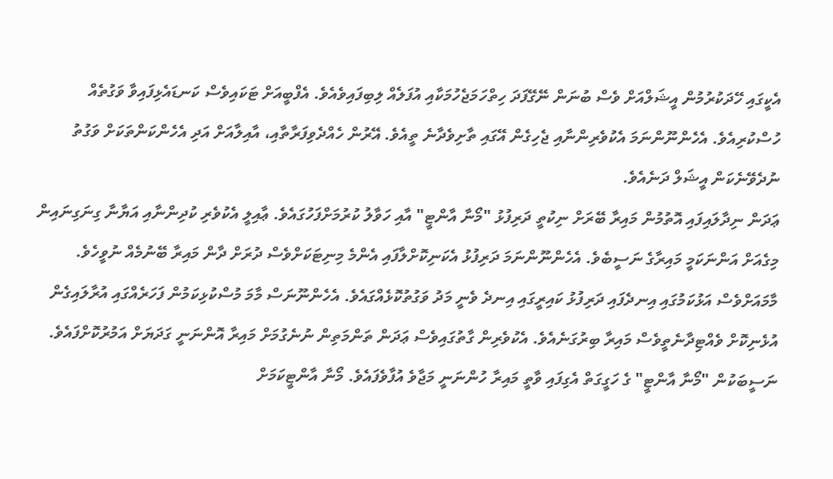އެކީގައި ހޭދަކުރުމުން އީޝަލްއަށް ވެސް ބުނަން ނޭގޭފަދަ ހިތްހަމަޖެހުމަކާއި އުފަލެއް ލިބިފައިވެއެވެ. އެފްބީއަށް ޓަކައިވެސް ކަނޑައެޅިފައިވާ ވަގުތެއް ހުސްކުރިއެވެ. އެހެންނޫންނަމަ އެކުވެރިންނާއި ޖެހިގެން އޭގައި ތާށިވެދާނެ ތީއެވެ. އޭރުން ހެއްދެވިފަރާތާއި، އާއިލާއަށް އަދި އެހެންކަންތަކަށް ވަގުތު ނުދެވޭނެކަން އީޝަލް ދަނެއެވެ.
ޢަދަން ނިދާލައިފައި އޮތުމުން މައިރާ ބޭރަށް ނިކުތީ ދަރިފުޅު "މޯނާ އާންޓީ" އާއި ހަވާލު ކުރުމަށްފަހުގައެވެ. ޢާއިލީ އެކުވެރި ކުދިންނާއި އަޔާނާ ގިނަގިނައިން މިގެއަށް އަންނަކަމީ މައިރާގެ ނަސީބެވެ. އެހެންނޫންނަމަ ދަރިފުޅު އެކަނިކޮށްލާފައި އެންމެ މިނިޓަކަށްވެސް ދުރަށް ދާން މައިރާ ބޭނުމެއް ނުވީހެވެ. މާމައަށްވެސް އަޅުކަމުގައި އިނދެފައި ދަރިފުޅު ކައިރީގައި އިނދެ ވެނީ މަދު ވަގުތުކޮޅެއްގައެވެ. އެހެންނޫނަސް މާމަ މުސްކުޅިކަމުން ފަހަރެއްގައި އުރާލައިގެން އުޅެނިކޮށް ވެއްޓިދާނެތީވެސް މައިރާ ބިރުގަނެއެވެ. އެކުވެރިން ގާތުގައިވެސް ޢަދަން ތަންމަތިން ނުނެގުމަށް މައިރާ އޮންނަނީ ގަދަޔަށް އަމުރުކޮށްފައެވެ. ނަސީބަކުން "މޯނާ އާންޓީ" ގެ ހަގީގަތް އެގިފައި ވާތީ މައިރާ ހުންނަނީ މަޖާވެ އުފާވެފައެވެ. މޯނާ އާންޓީކަމަށް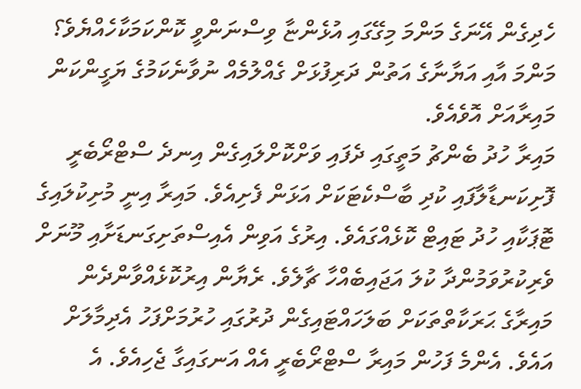ހެދިގެން އޭނަގެ މަންމަ މިގޭގައި އުޅެންޏާ ވިސްނަންވީ ކޮންކަމަކާހެއްޔެވެ؟ މަންމަ އާއި އަޔާނާގެ އަތުން ދަރިފުޅަށް ގެއްލުމެއް ނުވާނެކަމުގެ ޔަގީންކަން މައިރާއަށް އޮވެއެވެ.
މައިރާ ހުދު ބެންޗު މަތީގައި ދެފައި ވަށްކޮށްލައިގެން އިނދެ ސްޓްރޯބެރީ ފޮށިކަނޑާލާފައި ކުދި ބާސްކެޓަކަށް އަޅަން ފެށިއެވެ. މައިރާ އިނީ މުށިކުލައިގެ ޓޮޕަކާއި ހުދު ޓައިޓް ކޮޅެއްގައެވެ. އިރުގެ އަވިން އެއިސްތަށިގަނޑަށާއި މޫނަށް ވެރިކުރުވަމުންދާ ކުލަ އަޖައިބެއްހާ ޗާލެވެ. ރެޔާން އިރުކޮޅެއްވާންދެން މައިރާގެ ޙަރަކާތްތަކަށް ބަލަހައްޓައިގެން ދުރުގައި ހުރުމަށްފަހު އެދިމާލަށް އައެވެ. އެންމެ ފަހުން މައިރާ ސްޓްރޯބެރީ އެއް އަނގައިގާ ޖެހިއެވެ. އެ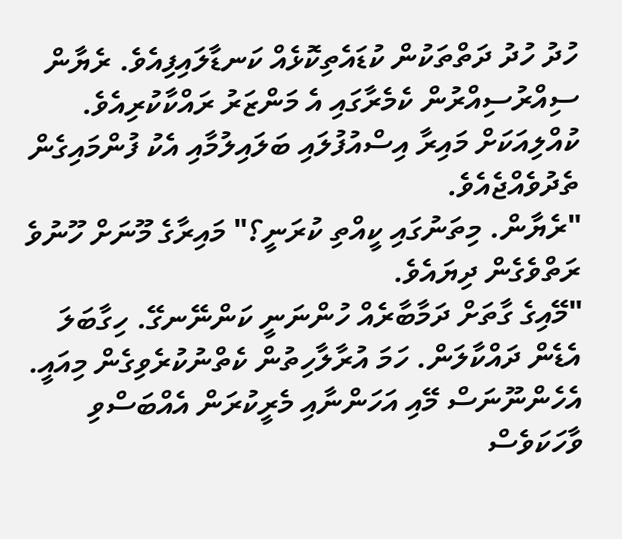ހުދު ހުދު ދަތްތަކުން ކުޑައެތިކޮޅެއް ކަނޑާލައިފިއެވެ. ރެޔާން ސިއްރުސިއްރުން ކެމެރާގައި އެ މަންޒަރު ރައްކާކުރިއެވެ. ކުއްލިއަކަށް މައިރާ އިސްއުފުލައި ބަލައިލުމާއި އެކު ފުންމައިގެން ތެދުވެއްޖެއެވެ.
"ރެޔާން. މިތަނުގައި ކީއްތި ކުރަނީ؟" މައިރާގެ މޫނަށް ހޫނުވެ ރަތްވެގެން ދިޔައެވެ.
"މޭއިގެ ގާތަށް ދަމާބާރެއް ހުންނަނީ ކަންނޭނގޭ. ހިގާބަލަ އެޑެން ދައްކާލަން. ހަމަ އުރާލާހިތުން ކެތްނުކުރެވިގެން މިއައީ. އެހެންނޫނަސް މޭއި އަހަންނާއި މެރީކުރަން އެއްބަސްވި ވާހަކަވެސް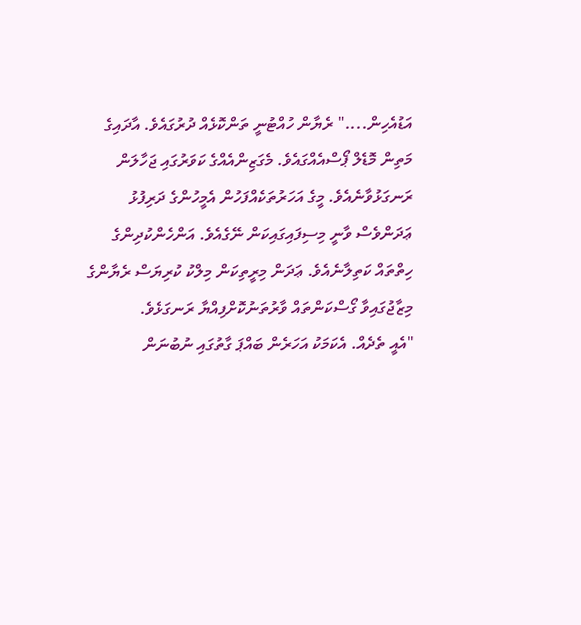އަޑުއެހިން...." ރެޔާން ހުއްޓުނީ ތަންކޮޅެއް ދުރުގައެވެ. އާދައިގެ މަތިން މޮޑެލް ޕޯސްއެއްގައެވެ. މެގަޒިންއެއްގެ ކަވަރުގައި ޖަހާލަން ރަނގަޅުވާނެއެވެ. މީގެ އަހަރުތަކެއްފަހުން އެމީހުންގެ ދަރިފުޅު ޢަދަންވެސް ވާނީ މިސިފައިގައިކަން ނޭގެއެވެ. އަންހެންކުދިންގެ ހިތްތައް ކަތިލާނެއެވެ. ޢަދަން މިރީތިކަން މިލްކު ކުރިޔަސް ރެޔާންގެ މިޒާޖުގައިވާ ގޯސްކަންތައް ވާރުތަނުކޮށްފިއްޔާ ރަނގަޅެވެ.
"އެއީ ތެދެއް. އެކަމަކު އަހަރެން ބައްޕަ ގާތުގައި ނުބުނަން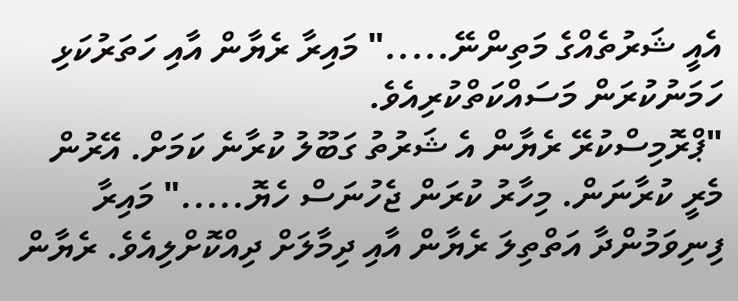އެއީ ޝަރުތެއްގެ މަތިންނޭ....." މައިރާ ރެޔާން އާއި ހަތަރުކަޅި ހަމަނުކުރަން މަސައްކަތްކުރިއެވެ.
"ޕްރޮމިސްކުރޭ ރެޔާން އެ ޝަރުތު ގަބޫލު ކުރާނެ ކަމަށް. އޭރުން މެރީ ކުރާނަން. މިހާރު ކުރަން ޖެހުނަސް ހެޔޮ....." މައިރާ ފިނިވަމުންދާ އަތްތިލަ ރެޔާން އާއި ދިމާލަށް ދިއްކޮށްލިއެވެ. ރެޔާން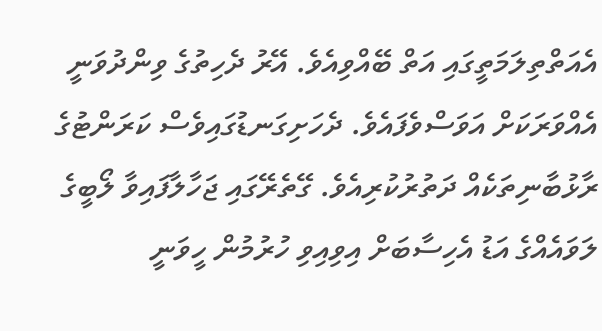އެއަތްތިލަމަތީގައި އަތް ބޭއްވިއެވެ. އޭރު ދެހިތުގެ ވިންދުވަނީ އެއްވަރަކަށް އަވަސްވެފައެވެ. ދެހަށިގަނޑުގައިވެސް ކަރަންޓުގެ ރާޅުބާނިތަކެއް ދަތުރުކުރިއެވެ. ގޭތެރޭގައި ޖަހާލާފައިވާ ލޯބީގެ ލަވައެއްގެ އަޑު އެހިސާބަށް އިވިއިވި ހުރުމުން ހީވަނީ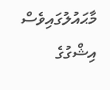މާޙައުލުގައިވެސް އިޝްގުގެ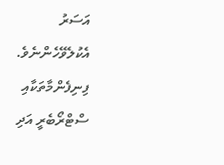އަސަރު އެކުލެވޭހެންނެވެ. ފިނިފެންމާތަކާއި ސްޓްރޯބެރީ އަދި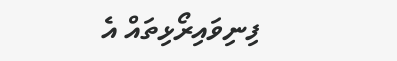ފިނިވައިރޯޅިތައް އެ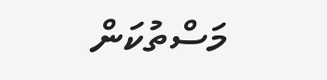މަސްތުކަން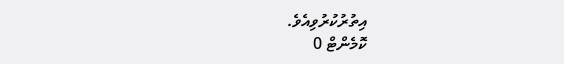އިތުރުކުރުވިއެވެ.
ކޮމެންޓް 0